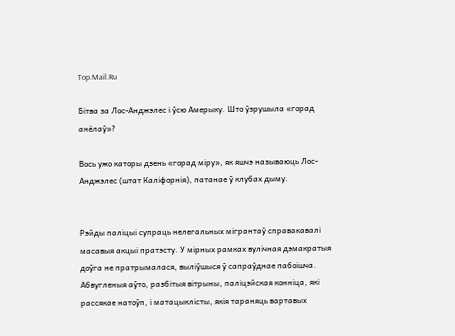Top.Mail.Ru

Бітва за Лос-Анджэлес і ўсю Амерыку. Што ўзрушыла «горад анёлаў»?

Вось ужо каторы дзень «горад міру», як яшчэ называюць Лос-Анджэлес (штат Каліфорнія), патанае ў клубах дыму.


Рэйды паліцыі супраць нелегальных мігрантаў справакавалі масавыя акцыі пратэсту. У мірных рамках вулічная дэмакратыя доўга не пратрымалася, выліўшыся ў сапраўднае пабоішча. Абвугленыя аўто, разбітыя вітрыны, паліцэйская конніца, які рассякае натоўп, і матацыклісты, якія тараняць вартавых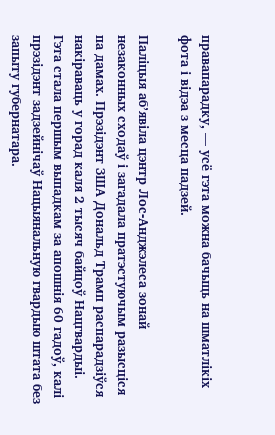правапарадку, — усё гэта можна бачыць на шматлікіх фота і відэа з месца падзей.

Паліцыя аб’явіла цэнтр Лос-Анджэлеса зонай незаконных сходаў і загадала пратэстуючым разысціся па дамах. Прэзідэнт ЗША Дональд Трамп распарадзіўся накіраваць у горад каля 2 тысяч байцоў Нацгвардыі. Гэта стала першым выпадкам за апошнія 60 гадоў, калі прэзідэнт задзейнічаў Нацыянальную гвардыю штата без запыту губернатара.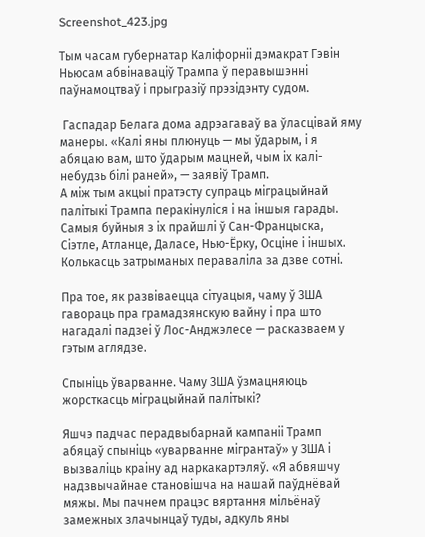Screenshot_423.jpg

Тым часам губернатар Каліфорніі дэмакрат Гэвін Ньюсам абвінаваціў Трампа ў перавышэнні паўнамоцтваў і прыгразіў прэзідэнту судом.

 Гаспадар Белага дома адрэагаваў ва ўласцівай яму манеры. «Калі яны плюнуць — мы ўдарым, і я абяцаю вам, што ўдарым мацней, чым іх калі-небудзь білі раней», — заявіў Трамп.
А між тым акцыі пратэсту супраць міграцыйнай палітыкі Трампа перакінуліся і на іншыя гарады. Самыя буйныя з іх прайшлі ў Сан-Францыска, Сіэтле, Атланце, Даласе, Нью-Ёрку, Осціне і іншых. Колькасць затрыманых пераваліла за дзве сотні.

Пра тое, як развіваецца сітуацыя, чаму ў ЗША гавораць пра грамадзянскую вайну і пра што нагадалі падзеі ў Лос-Анджэлесе — расказваем у гэтым аглядзе.

Спыніць ўварванне. Чаму ЗША ўзмацняюць жорсткасць міграцыйнай палітыкі?

Яшчэ падчас перадвыбарнай кампаніі Трамп абяцаў спыніць «уварванне мігрантаў» у ЗША і вызваліць краіну ад наркакартэляў. «Я абвяшчу надзвычайнае становішча на нашай паўднёвай мяжы. Мы пачнем працэс вяртання мільёнаў замежных злачынцаў туды, адкуль яны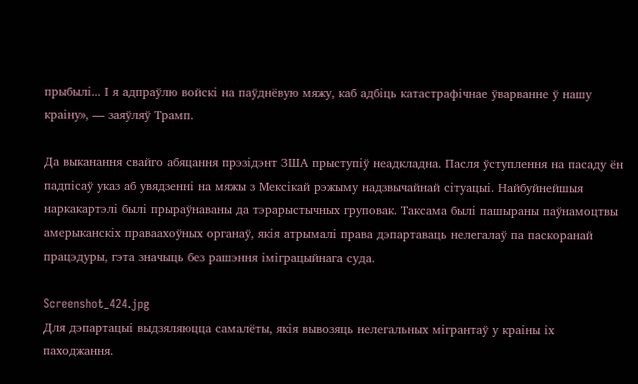прыбылі... І я адпраўлю войскі на паўднёвую мяжу, каб адбіць катастрафічнае ўварванне ў нашу краіну», — заяўляў Трамп.

Да выканання свайго абяцання прэзідэнт ЗША прыступіў неадкладна. Пасля ўступлення на пасаду ён падпісаў указ аб увядзенні на мяжы з Мексікай рэжыму надзвычайнай сітуацыі. Найбуйнейшыя наркакартэлі былі прыраўнаваны да тэрарыстычных груповак. Таксама былі пашыраны паўнамоцтвы амерыканскіх праваахоўных органаў, якія атрымалі права дэпартаваць нелегалаў па паскоранай працэдуры, гэта значыць без рашэння іміграцыйнага суда.

Screenshot_424.jpg
Для дэпартацыі выдзяляюцца самалёты, якія вывозяць нелегальных мігрантаў у краіны іх паходжання.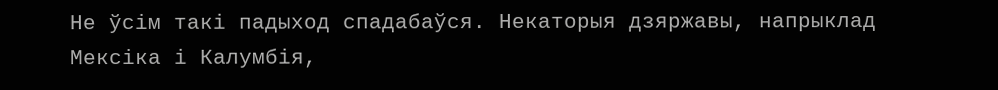Не ўсім такі падыход спадабаўся. Некаторыя дзяржавы, напрыклад Мексіка і Калумбія,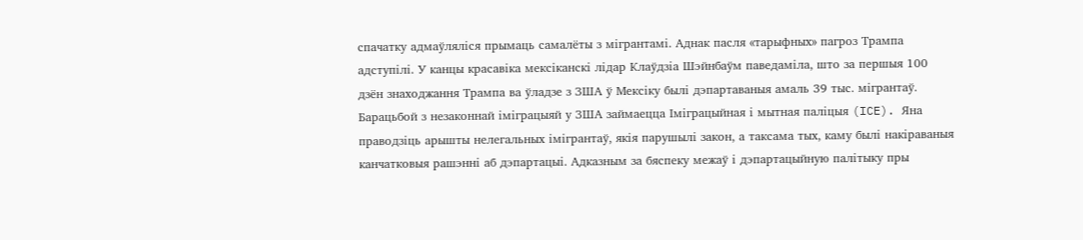спачатку адмаўляліся прымаць самалёты з мігрантамі. Аднак пасля «тарыфных» пагроз Трампа адступілі. У канцы красавіка мексіканскі лідар Клаўдзіа Шэйнбаўм паведаміла, што за першыя 100 дзён знаходжання Трампа ва ўладзе з ЗША ў Мексіку былі дэпартаваныя амаль 39 тыс. мігрантаў.
Барацьбой з незаконнай іміграцыяй у ЗША займаецца Іміграцыйная і мытная паліцыя (ICE). Яна праводзіць арышты нелегальных імігрантаў, якія парушылі закон, а таксама тых, каму былі накіраваныя канчатковыя рашэнні аб дэпартацыі. Адказным за бяспеку межаў і дэпартацыйную палітыку пры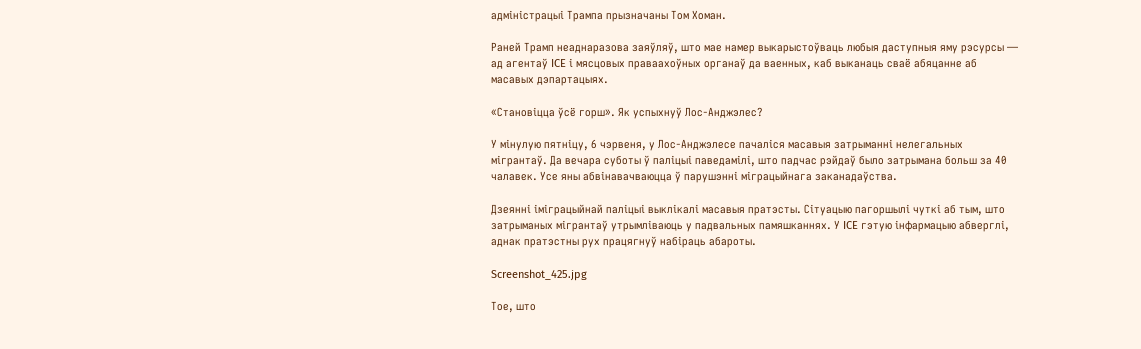адміністрацыі Трампа прызначаны Том Хоман.

Раней Трамп неаднаразова заяўляў, што мае намер выкарыстоўваць любыя даступныя яму рэсурсы — ад агентаў ICE і мясцовых праваахоўных органаў да ваенных, каб выканаць сваё абяцанне аб масавых дэпартацыях.

«Становіцца ўсё горш». Як успыхнуў Лос-Анджэлес?

У мінулую пятніцу, 6 чэрвеня, у Лос-Анджэлесе пачаліся масавыя затрыманні нелегальных мігрантаў. Да вечара суботы ў паліцыі паведамілі, што падчас рэйдаў было затрымана больш за 40 чалавек. Усе яны абвінавачваюцца ў парушэнні міграцыйнага заканадаўства.

Дзеянні іміграцыйнай паліцыі выклікалі масавыя пратэсты. Сітуацыю пагоршылі чуткі аб тым, што затрыманых мігрантаў утрымліваюць у падвальных памяшканнях. У ICE гэтую інфармацыю абверглі, аднак пратэстны рух працягнуў набіраць абароты.

Screenshot_425.jpg

Тое, што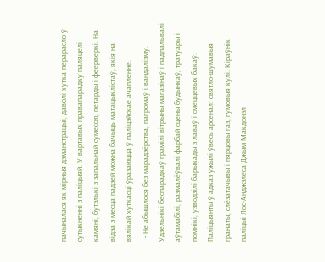пачыналася як мірныя дэманстрацыі, даволі хутка перарасло ў сутыкненні з паліцыяй. У вартавых правапарадку паляцелі камяні, бутэлькі з запальнай сумессю, петарды і феерверкі. На відэа з месца падзей можна бачыць матацыклістаў, якія на вялікай хуткасці ўразаюцца ў паліцэйскае ачапленне.
  • Не абышлося без марадзёрства, пагромаў і вандалізму. Удзельнікі беспарадкаў грамілі вітрыны магазінаў і падпальвалі аўтамабілі, размалёўвалі фарбай сцены будынкаў, тратуары і помнікі, узводзілі барыкады з лаваў і смеццевых бакаў.
Паліцыянты ў адказ ужылі ўвесь арсенал: святло-шумавыя гранаты, слёзатачывы і пярцовы газ, гумовыя кулі. Кіраўнік паліцыі Лос-Анджэлеса Джым Макдонэл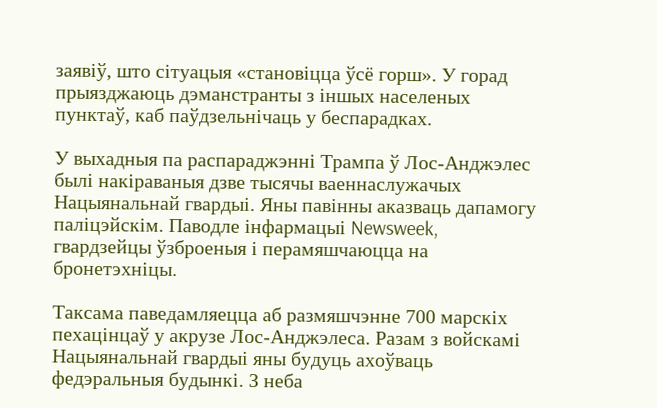заявіў, што сітуацыя «становіцца ўсё горш». У горад прыязджаюць дэманстранты з іншых населеных пунктаў, каб паўдзельнічаць у беспарадках.

У выхадныя па распараджэнні Трампа ў Лос-Анджэлес былі накіраваныя дзве тысячы ваеннаслужачых Нацыянальнай гвардыі. Яны павінны аказваць дапамогу паліцэйскім. Паводле інфармацыі Newsweek, гвардзейцы ўзброеныя і перамяшчаюцца на бронетэхніцы.

Таксама паведамляецца аб размяшчэнне 700 марскіх пехацінцаў у акрузе Лос-Анджэлеса. Разам з войскамі Нацыянальнай гвардыі яны будуць ахоўваць федэральныя будынкі. З неба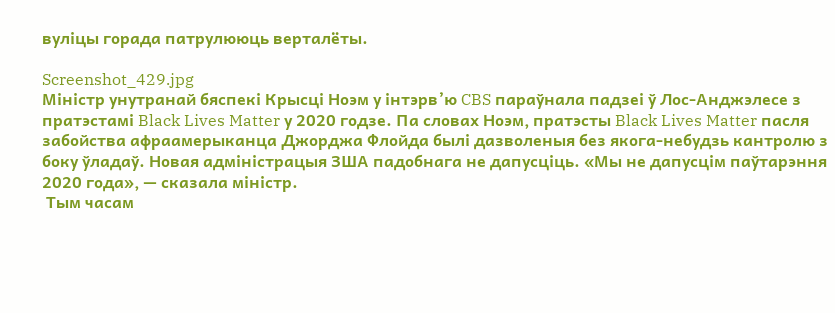вуліцы горада патрулююць верталёты.

Screenshot_429.jpg
Міністр унутранай бяспекі Крысці Ноэм у інтэрв’ю CBS параўнала падзеі ў Лос-Анджэлесе з пратэстамі Black Lives Matter у 2020 годзе. Па словах Ноэм, пратэсты Black Lives Matter пасля забойства афраамерыканца Джорджа Флойда былі дазволеныя без якога-небудзь кантролю з боку ўладаў. Новая адміністрацыя ЗША падобнага не дапусціць. «Мы не дапусцім паўтарэння 2020 года», — сказала міністр.
 Тым часам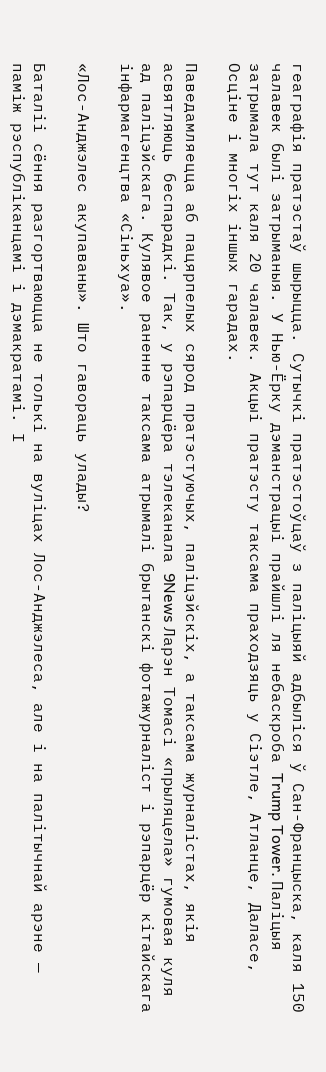геаграфія пратэстаў шырыцца. Сутычкі пратэстоўцаў з паліцыяй адбыліся ў Сан-Францыска, каля 150 чалавек былі затрыманыя. У Нью-Ёрку дэманстрацыі прайшлі ля небаскроба Trump Tower. Паліцыя затрымала тут каля 20 чалавек. Акцыі пратэсту таксама праходзяць у Сіэтле, Атланце, Даласе, Осціне і многіх іншых гарадах.

Паведамляецца аб пацярпелых сярод пратэстуючых, паліцэйскіх, а таксама журналістах, якія асвятляюць беспарадкі. Так, у рэпарцёра тэлеканала 9News Ларэн Томасі «прыляцела» гумовая куля ад паліцэйскага. Кулявое раненне таксама атрымалі брытанскі фотажурналіст і рэпарцёр кітайскага інфармагенцтва «Сіньхуа».

«Лос-Анджэлес акупаваны». Што гавораць улады?

Баталіі сёння разгортваюцца не толькі на вуліцах Лос-Анджэлеса, але і на палітычнай арэне — паміж рэспубліканцамі і дэмакратамі. І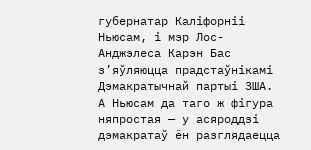губернатар Каліфорніі Ньюсам, і мэр Лос-Анджэлеса Карэн Бас з’яўляюцца прадстаўнікамі Дэмакратычнай партыі ЗША. А Ньюсам да таго ж фігура няпростая — у асяроддзі дэмакратаў ён разглядаецца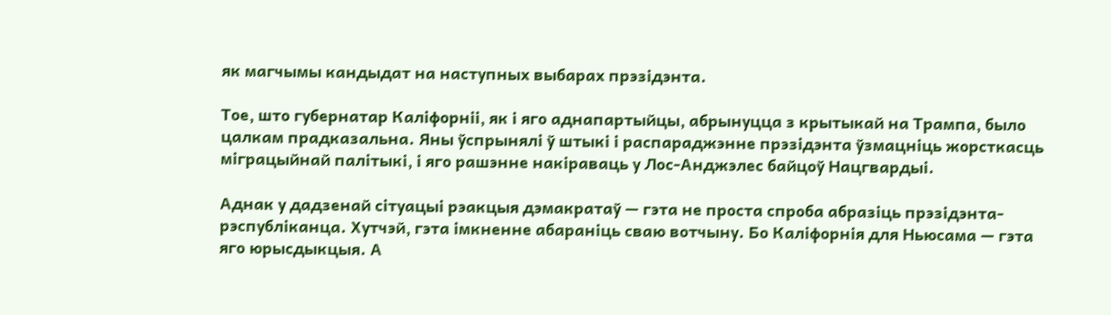як магчымы кандыдат на наступных выбарах прэзідэнта.

Тое, што губернатар Каліфорніі, як і яго аднапартыйцы, абрынуцца з крытыкай на Трампа, было цалкам прадказальна. Яны ўспрынялі ў штыкі і распараджэнне прэзідэнта ўзмацніць жорсткасць міграцыйнай палітыкі, і яго рашэнне накіраваць у Лос-Анджэлес байцоў Нацгвардыі.

Аднак у дадзенай сітуацыі рэакцыя дэмакратаў — гэта не проста спроба абразіць прэзідэнта-рэспубліканца. Хутчэй, гэта імкненне абараніць сваю вотчыну. Бо Каліфорнія для Ньюсама — гэта яго юрысдыкцыя. А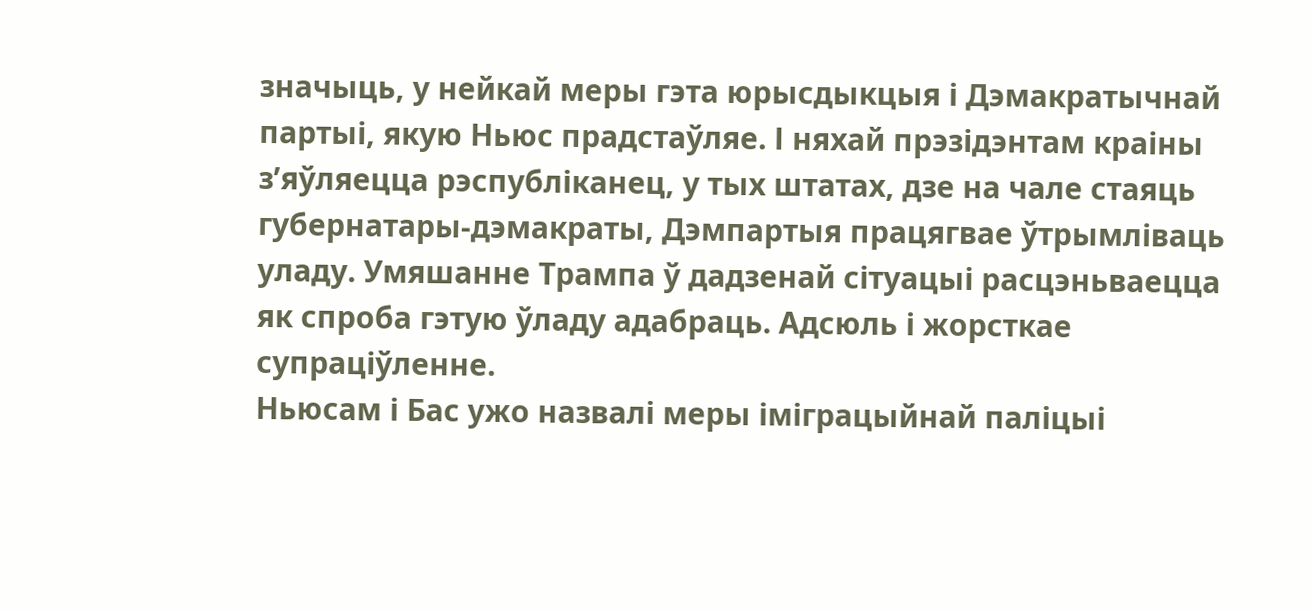значыць, у нейкай меры гэта юрысдыкцыя і Дэмакратычнай партыі, якую Ньюс прадстаўляе. І няхай прэзідэнтам краіны з’яўляецца рэспубліканец, у тых штатах, дзе на чале стаяць губернатары-дэмакраты, Дэмпартыя працягвае ўтрымліваць уладу. Умяшанне Трампа ў дадзенай сітуацыі расцэньваецца як спроба гэтую ўладу адабраць. Адсюль і жорсткае супраціўленне.
Ньюсам і Бас ужо назвалі меры іміграцыйнай паліцыі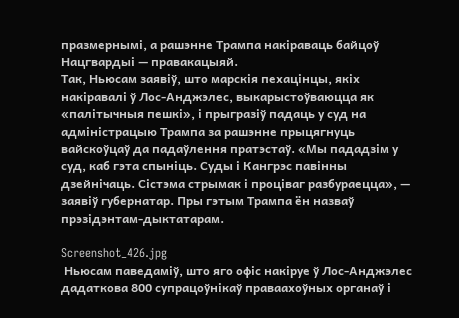празмернымі, а рашэнне Трампа накіраваць байцоў Нацгвардыі — правакацыяй.
Так, Ньюсам заявіў, што марскія пехацінцы, якіх накіравалі ў Лос-Анджэлес, выкарыстоўваюцца як «палітычныя пешкі», і прыгразіў падаць у суд на адміністрацыю Трампа за рашэнне прыцягнуць вайскоўцаў да падаўлення пратэстаў. «Мы пададзім у суд, каб гэта спыніць. Суды і Кангрэс павінны дзейнічаць. Сістэма стрымак і проціваг разбураецца», — заявіў губернатар. Пры гэтым Трампа ён назваў прэзідэнтам-дыктатарам.

Screenshot_426.jpg
 Ньюсам паведаміў, што яго офіс накіруе ў Лос-Анджэлес дадаткова 800 супрацоўнікаў праваахоўных органаў і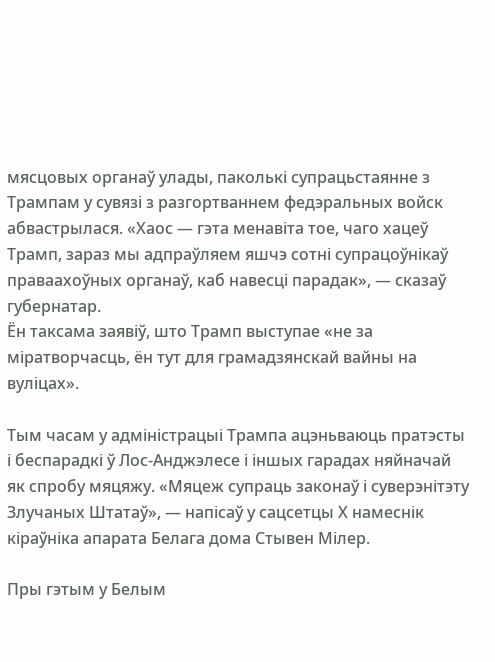мясцовых органаў улады, паколькі супрацьстаянне з Трампам у сувязі з разгортваннем федэральных войск абвастрылася. «Хаос — гэта менавіта тое, чаго хацеў Трамп, зараз мы адпраўляем яшчэ сотні супрацоўнікаў праваахоўных органаў, каб навесці парадак», — сказаў губернатар.
Ён таксама заявіў, што Трамп выступае «не за міратворчасць, ён тут для грамадзянскай вайны на вуліцах».

Тым часам у адміністрацыі Трампа ацэньваюць пратэсты і беспарадкі ў Лос-Анджэлесе і іншых гарадах няйначай як спробу мяцяжу. «Мяцеж супраць законаў і суверэнітэту Злучаных Штатаў», — напісаў у сацсетцы Х намеснік кіраўніка апарата Белага дома Стывен Мілер.

Пры гэтым у Белым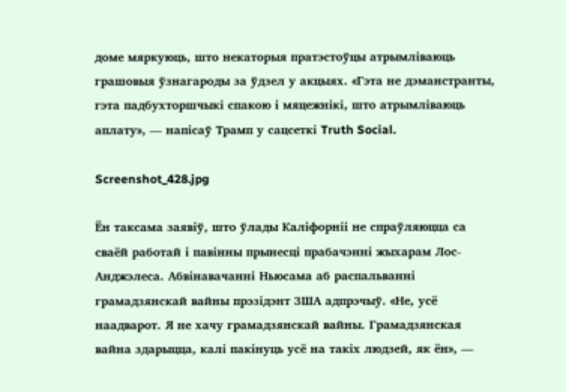доме мяркуюць, што некаторыя пратэстоўцы атрымліваюць грашовыя ўзнагароды за ўдзел у акцыях. «Гэта не дэманстранты, гэта падбухторшчыкі спакою і мяцежнікі, што атрымліваюць аплату», — напісаў Трамп у сацсеткі Truth Social.

Screenshot_428.jpg

Ён таксама заявіў, што ўлады Каліфорніі не спраўляюцца са сваёй работай і павінны прынесці прабачэнні жыхарам Лос-Анджэлеса. Абвінавачанні Ньюсама аб распальванні грамадзянскай вайны прэзідэнт ЗША адпрэчыў. «Не, усё наадварот. Я не хачу грамадзянскай вайны. Грамадзянская вайна здарыцца, калі пакінуць усё на такіх людзей, як ён», —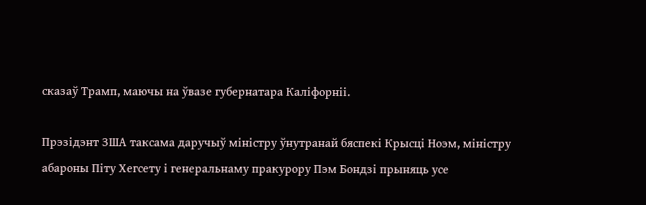сказаў Трамп, маючы на ўвазе губернатара Каліфорніі.

Прэзідэнт ЗША таксама даручыў міністру ўнутранай бяспекі Крысці Ноэм, міністру абароны Піту Хегсету і генеральнаму пракурору Пэм Бондзі прыняць усе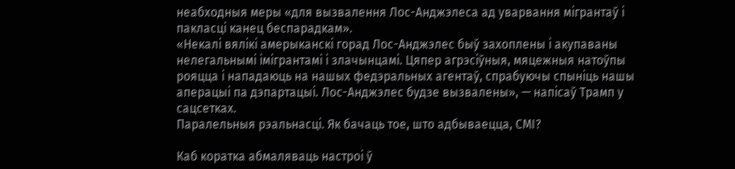неабходныя меры «для вызвалення Лос-Анджэлеса ад уварвання мігрантаў і пакласці канец беспарадкам».
«Некалі вялікі амерыканскі горад Лос-Анджэлес быў захоплены і акупаваны нелегальнымі імігрантамі і злачынцамі. Цяпер агрэсіўныя, мяцежныя натоўпы рояцца і нападаюць на нашых федэральных агентаў, спрабуючы спыніць нашы аперацыі па дэпартацыі. Лос-Анджэлес будзе вызвалены», — напісаў Трамп у сацсетках.
Паралельныя рэальнасці. Як бачаць тое, што адбываецца, СМІ?

Каб коратка абмаляваць настроі ў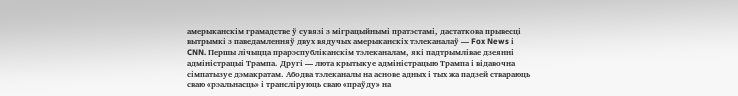амерыканскім грамадстве ў сувязі з міграцыйнымі пратэстамі, дастаткова прывесці вытрымкі з паведамленняў двух вядучых амерыканскіх тэлеканалаў — Fox News і CNN. Першы лічыцца прарэспубліканскім тэлеканалам, які падтрымлівае дзеянні адміністрацыі Трампа. Другі — люта крытыкуе адміністрацыю Трампа і відавочна сімпатызуе дэмакратам. Абодва тэлеканалы на аснове адных і тых жа падзей ствараюць сваю «рэальнасць» і трансліруюць сваю «праўду» на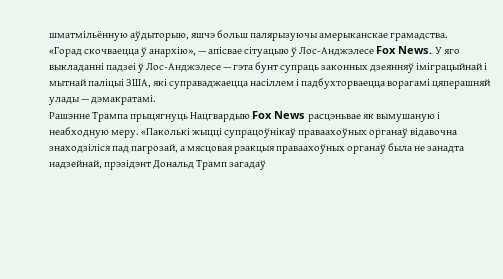шматмільённую аўдыторыю, яшчэ больш палярызуючы амерыканскае грамадства.
«Горад скочваецца ў анархію», — апісвае сітуацыю ў Лос-Анджэлесе Fox News. У яго выкладанні падзеі ў Лос-Анджэлесе — гэта бунт супраць законных дзеянняў іміграцыйнай і мытнай паліцыі ЗША, які суправаджаецца насіллем і падбухторваецца ворагамі цяперашняй улады — дэмакратамі.
Рашэнне Трампа прыцягнуць Нацгвардыю Fox News расцэньвае як вымушаную і неабходную меру. «Паколькі жыцці супрацоўнікаў праваахоўных органаў відавочна знаходзіліся пад пагрозай, а мясцовая рэакцыя праваахоўных органаў была не занадта надзейнай, прэзідэнт Дональд Трамп загадаў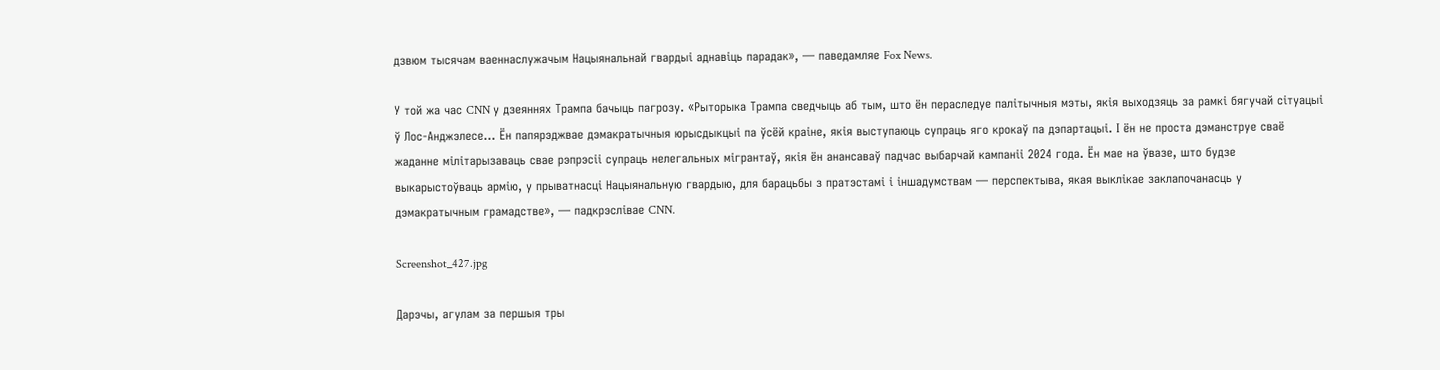дзвюм тысячам ваеннаслужачым Нацыянальнай гвардыі аднавіць парадак», — паведамляе Fox News.

У той жа час CNN у дзеяннях Трампа бачыць пагрозу. «Рыторыка Трампа сведчыць аб тым, што ён пераследуе палітычныя мэты, якія выходзяць за рамкі бягучай сітуацыі ў Лос-Анджэлесе... Ён папярэджвае дэмакратычныя юрысдыкцыі па ўсёй краіне, якія выступаюць супраць яго крокаў па дэпартацыі. І ён не проста дэманструе сваё жаданне мілітарызаваць свае рэпрэсіі супраць нелегальных мігрантаў, якія ён анансаваў падчас выбарчай кампаніі 2024 года. Ён мае на ўвазе, што будзе выкарыстоўваць армію, у прыватнасці Нацыянальную гвардыю, для барацьбы з пратэстамі і іншадумствам — перспектыва, якая выклікае заклапочанасць у дэмакратычным грамадстве», — падкрэслівае CNN.

Screenshot_427.jpg

Дарэчы, агулам за першыя тры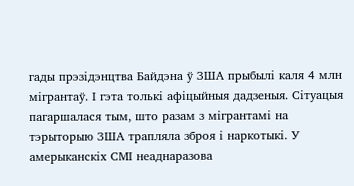гады прэзідэнцтва Байдэна ў ЗША прыбылі каля 4 млн мігрантаў. І гэта толькі афіцыйныя дадзеныя. Сітуацыя пагаршалася тым, што разам з мігрантамі на тэрыторыю ЗША трапляла зброя і наркотыкі. У амерыканскіх СМІ неаднаразова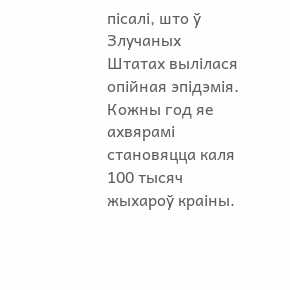пісалі, што ў Злучаных Штатах вылілася опійная эпідэмія. Кожны год яе ахвярамі становяцца каля 100 тысяч жыхароў краіны.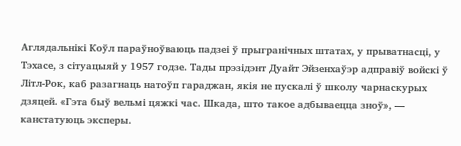Аглядальнікі Коўл параўноўваюць падзеі ў прыгранічных штатах, у прыватнасці, у Тэхасе, з сітуацыяй у 1957 годзе. Тады прэзідэнт Дуайт Эйзенхаўэр адправіў войскі ў Літл-Рок, каб разагнаць натоўп гараджан, якія не пускалі ў школу чарнаскурых дзяцей. «Гэта быў вельмі цяжкі час. Шкада, што такое адбываецца зноў», — канстатуюць эксперы.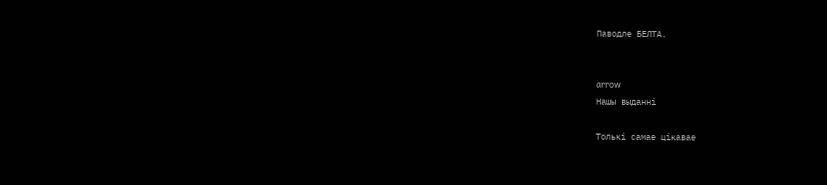Паводле БЕЛТА.


arrow
Нашы выданні

Толькі самае цікавае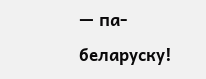— па-беларуску!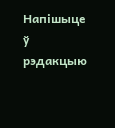Напішыце ў рэдакцыю